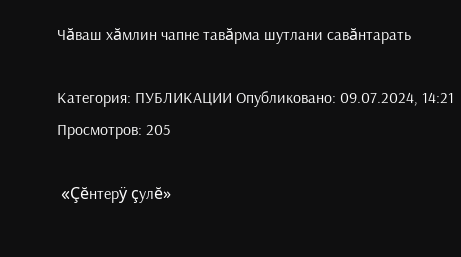Чăваш хăмлин чапне тавăрма шутлани савăнтарать

Категория: ПУБЛИКАЦИИ Опубликовано: 09.07.2024, 14:21 Просмотров: 205

 «Çĕнтерÿ çулĕ»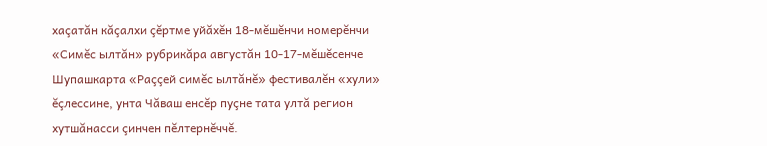хаçатăн кăçалхи çĕртме уйăхĕн 18-мĕшĕнчи номерĕнчи «Симĕс ылтăн» рубрикăра августăн 10-17-мĕшĕсенче Шупашкарта «Раççей симĕс ылтăнĕ» фестивалĕн «хули» ĕçлессине, унта Чăваш енсĕр пуçне тата ултă регион хутшăнасси çинчен пĕлтернĕччĕ.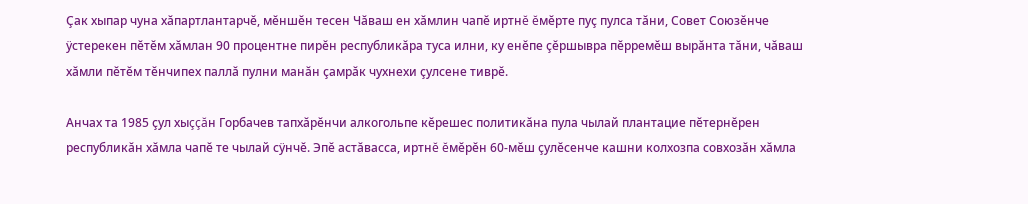Çак хыпар чуна хăпартлантарчĕ, мĕншĕн тесен Чăваш ен хăмлин чапĕ иртнĕ ĕмĕрте пуç пулса тăни, Совет Союзĕнче ÿстерекен пĕтĕм хăмлан 90 процентне пирĕн республикăра туса илни, ку енĕпе çĕршывра пĕрремĕш вырăнта тăни, чăваш хăмли пĕтĕм тĕнчипех паллă пулни манăн çамрăк чухнехи çулсене тиврĕ.

Анчах та 1985 çул хыççăн Горбачев тапхăрĕнчи алкогольпе кĕрешес политикăна пула чылай плантацие пĕтернĕрен республикăн хăмла чапĕ те чылай сÿнчĕ. Эпĕ астăвасса, иртнĕ ĕмĕрĕн 60-мĕш çулĕсенче кашни колхозпа совхозăн хăмла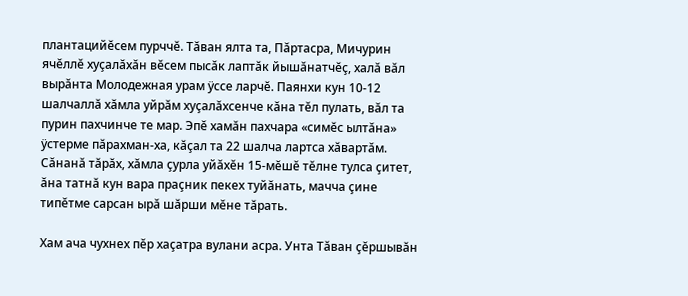плантацийĕсем пурччĕ. Тăван ялта та, Пăртасра, Мичурин ячĕллĕ хуçалăхăн вĕсем пысăк лаптăк йышăнатчĕç, халă вăл вырăнта Молодежная урам ÿссе ларчĕ. Паянхи кун 10-12 шалчаллă хăмла уйрăм хуçалăхсенче кăна тĕл пулать, вăл та пурин пахчинче те мар. Эпĕ хамăн пахчара «симĕс ылтăна» ÿстерме пăрахман-ха, кăçал та 22 шалча лартса хăвартăм. Сăнанă тăрăх, хăмла çурла уйăхĕн 15-мĕшĕ тĕлне тулса çитет, ăна татнă кун вара праçник пекех туйăнать, мачча çине типĕтме сарсан ырă шăрши мĕне тăрать.

Хам ача чухнех пĕр хаçатра вулани асра. Унта Тăван çĕршывăн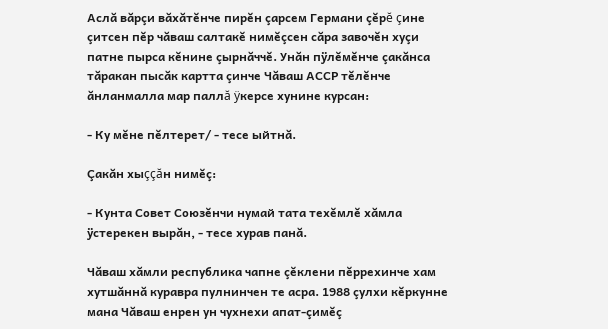Аслă вăрçи вăхăтĕнче пирĕн çарсем Германи çĕрĕ çине çитсен пĕр чăваш салтакĕ нимĕçсен сăра завочĕн хуçи патне пырса кĕнине çырнăччĕ. Унăн пÿлĕмĕнче çакăнса тăракан пысăк картта çинче Чăваш АССР тĕлĕнче ăнланмалла мар паллă ÿкерсе хунине курсан:

- Ку мĕне пĕлтерет/ - тесе ыйтнă.

Çакăн хыççăн нимĕç:

- Кунта Совет Союзĕнчи нумай тата техĕмлĕ хăмла ÿстерекен вырăн, - тесе хурав панă.

Чăваш хăмли республика чапне çĕклени пĕррехинче хам хутшăннă куравра пулнинчен те асра. 1988 çулхи кĕркунне мана Чăваш енрен ун чухнехи апат-çимĕç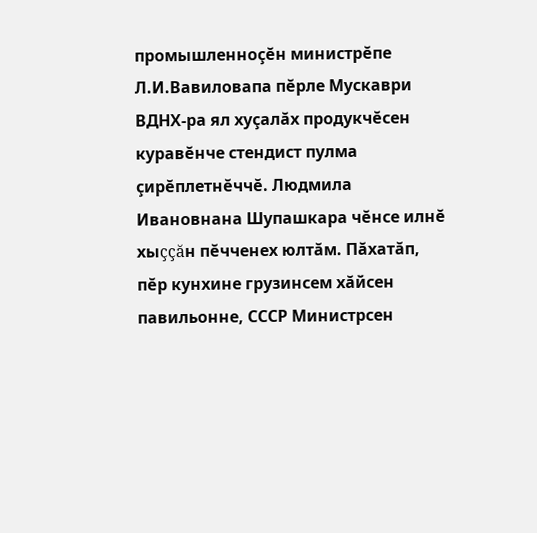промышленноçĕн министрĕпе Л.И.Вавиловапа пĕрле Мускаври ВДНХ-ра ял хуçалăх продукчĕсен куравĕнче стендист пулма çирĕплетнĕччĕ. Людмила Ивановнана Шупашкара чĕнсе илнĕ хыççăн пĕчченех юлтăм. Пăхатăп, пĕр кунхине грузинсем хăйсен павильонне, СССР Министрсен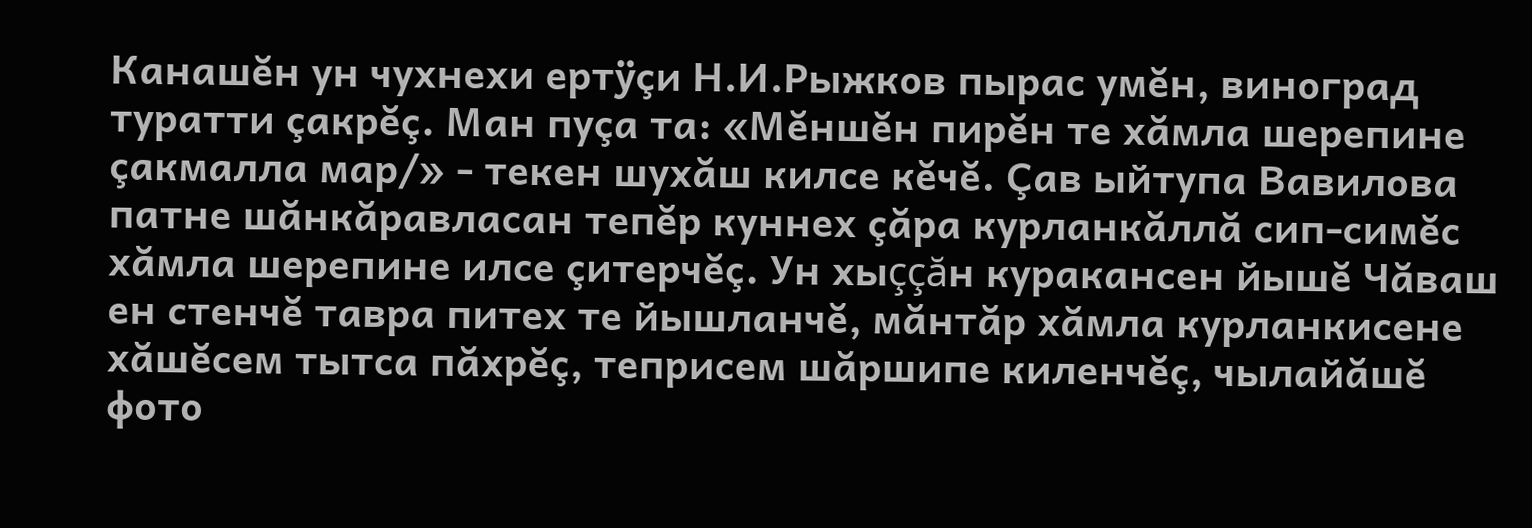Канашĕн ун чухнехи ертÿçи Н.И.Рыжков пырас умĕн, виноград туратти çакрĕç. Ман пуçа та: «Мĕншĕн пирĕн те хăмла шерепине çакмалла мар/» - текен шухăш килсе кĕчĕ. Çав ыйтупа Вавилова патне шăнкăравласан тепĕр куннех çăра курланкăллă сип-симĕс хăмла шерепине илсе çитерчĕç. Ун хыççăн куракансен йышĕ Чăваш ен стенчĕ тавра питех те йышланчĕ, мăнтăр хăмла курланкисене хăшĕсем тытса пăхрĕç, теприсем шăршипе киленчĕç, чылайăшĕ фото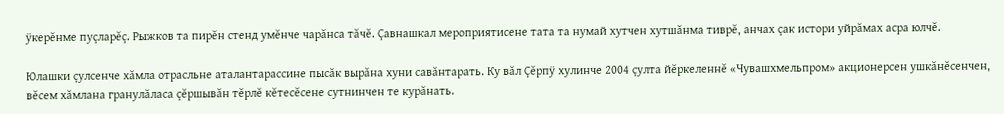ÿкерĕнме пуçларĕç. Рыжков та пирĕн стенд умĕнче чарăнса тăчĕ. Çавнашкал мероприятисене тата та нумай хутчен хутшăнма тиврĕ, анчах çак истори уйрăмах асра юлчĕ.

Юлашки çулсенче хăмла отрасльне аталантарассине пысăк вырăна хуни савăнтарать. Ку вăл Çĕрпÿ хулинче 2004 çулта йĕркеленнĕ «Чувашхмельпром» акционерсен ушкăнĕсенчен, вĕсем хăмлана гранулăласа çĕршывăн тĕрлĕ кĕтесĕсене сутнинчен те курăнать.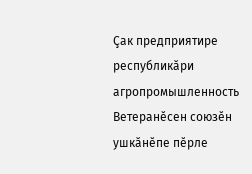Çак предприятире республикăри агропромышленность Ветеранĕсен союзĕн ушкăнĕпе пĕрле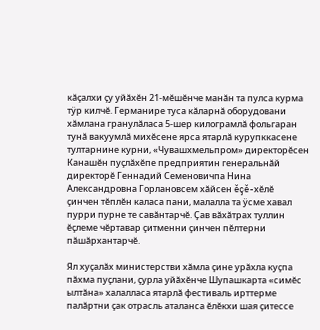кăçалхи çу уйăхĕн 21-мĕшĕнче манăн та пулса курма тÿр килчĕ. Германире туса кăларнă оборудовани хăмлана гранулăласа 5-шер килограмлă фольгаран тунă вакуумлă михĕсене ярса ятарлă курупккасене тултарнине курни, «Чувашхмельпром» директорĕсен Канашĕн пуçлăхĕпе предприятин генеральнăй директорĕ Геннадий Семеновичпа Нина Александровна Горлановсем хăйсен ĕçĕ-хĕлĕ çинчен тĕплĕн каласа пани, малалла та ÿсме хавал пурри пурне те савăнтарчĕ. Çав вăхăтрах туллин ĕçлеме чĕртавар çитменни çинчен пĕлтерни пăшăрхантарчĕ.

Ял хуçалăх министерстви хăмла çине урăхла куçпа пăхма пуçлани, çурла уйăхĕнче Шупашкарта «симĕс ылтăна» халалласа ятарлă фестиваль ирттерме палăртни çак отрасль аталанса ĕлĕкхи шая çитессе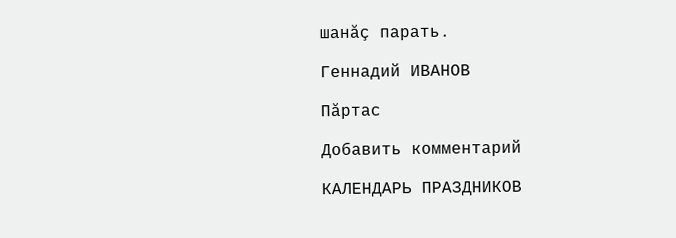шанăç парать.

Геннадий ИВАНОВ

Пăртас

Добавить комментарий

КАЛЕНДАРЬ ПРАЗДНИКОВ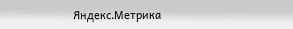Яндекс.Метрика